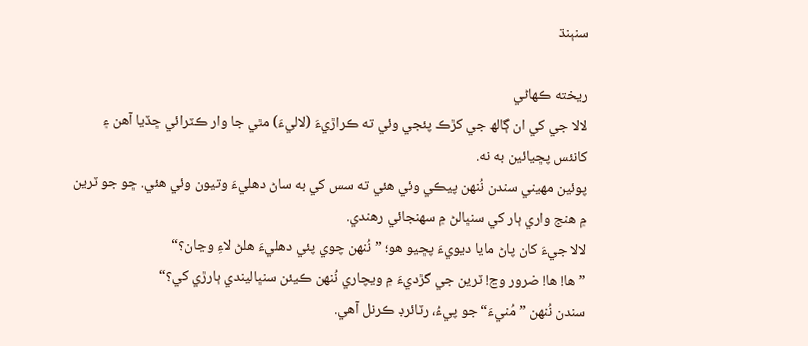سنٻنڌ

ريخته ڪهاڻي
لالا جي کي ان ڳالھ جي کڙڪ پئجي وئي ته ڪراڙيءَ (لاليءَ) مٿي جا وار ڪٽرائي ڇڏيا آھن ۽ کانئس پڇيائين به نه.
پوئين مھيني سندن نُنهن پيڪي وئي ھئي ته سس کي به ساڻ دهليءَ وتيون وئي ھئي. ڇو جو ٽرين ۾ ھنج واري ٻار کي سنڀالڻ ۾ سھنجائي رھندي.
لالا جيءَ کان پاڻ مايا ديويءَ پڇيو ھو؛ ”نُنھن چوي پئي دھليءَ ھلڻ لاءِ وڃان؟“
”ھا! ھا! ضرور وڃ! ٽرين جي گڙديءَ ۾ ويچاري نُنھن ڪيئن سنڀاليندي ٻارڙي کي؟“
سندن نُنھن ”مُنيءَ“ جو پيءُ، رٽائرڊ ڪرنل آھي.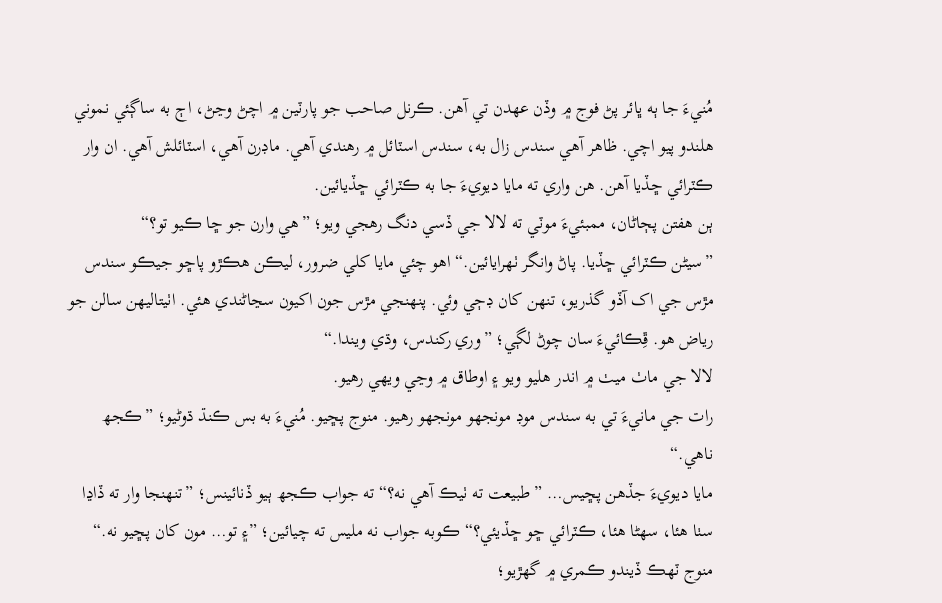مُنيءَ جا ٻه ڀائر پڻ فوج ۾ وڏن عھدن تي آھن. ڪرنل صاحب جو پارٽين ۾ اچڻ وڃڻ، اڄ به ساڳئي نموني ھلندو پيو اچي. ظاھر آهي سندس زال به، سندس اسٽائل ۾ رھندي آھي. ماڊرن آهي، اسٽائلش آهي. ان وار ڪٽرائي ڇڏيا آھن. ھن واري ته مايا ديويءَ جا به ڪٽرائي ڇڏيائين.
ٻن ھفتن پڄاڻان، ممبئيءَ موٽي ته لالا جي ڏسي دنگ رھجي ويو؛ ”ھي وارن جو ڇا ڪيو تو؟“
”سيڻن ڪٽرائي ڇڏيا. پاڻ وانگر ٺھرايائين.“ اھو چئي مايا کلي ضرور، ليڪن ھڪڙو پاڇو جيڪو سندس مڙس جي اک آڏو گذريو، تنھن کان ڊڄي وئي. پنھنجي مڙس جون اکيون سڃاڻندي ھئي. اٺيتاليھن سالن جو رياض ھو. ڦِڪائيءَ سان چوڻ لڳي؛ ”وري رکندس، وڌي ويندا.“
لالا جي ماٺ ميٺ ۾ اندر ھليو ويو ۽ اوطاق ۾ وڃي ويھي رھيو.
رات جي مانيءَ تي به سندس موڊ مونجھو مونجھو رھيو. منوج پڇيو. مُنيءَ به بس ڪنڌ ڌوڻيو؛ ”ڪجھ ناھي.“
مايا ديويءَ جڏھن پڇيس… ”طبيعت ته ٺيڪ آهي نه؟“ ته جواب ڪجھ ٻيو ڏنائينس؛ ”تنھنجا وار ته ڏاڍا سٺا ھئا، سھڻا ھئا، ڪٽرائي ڇو ڇڏيئي؟“ ڪوبه جواب نه مليس ته چيائين؛ ”۽ تو… مون کان پڇيو نه.“
منوج ٽھڪ ڏيندو ڪمري ۾ گھڙيو؛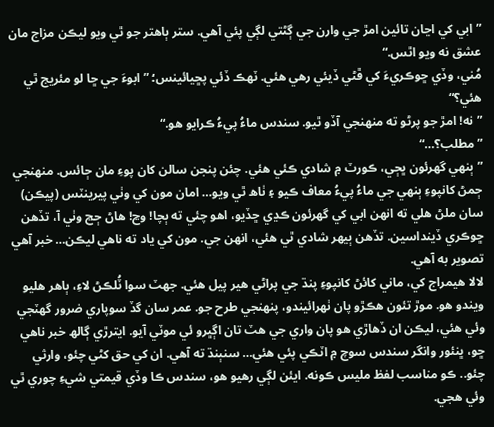”ابي کي اڃان تائين امڙ جي وارن جي ڳڻتي لڳي پئي آهي. ستر ٻاھتر جو ٿي ويو ليڪن مزاج مان عشق نه ويو اٿس.“
مُني، وڏي ڇوڪريءَ کي ڦڻي ڏيئي رھي ھئي. ٽھڪ ڏئي پڇيائينس؛ ”ابوءَ جي ڇا لو مئريج ٿي ھئي؟“
”نه! امڙ جو پرڻو ته منھنجي آڏو ٿيو. سندس ماءُ پيءُ ڪرايو ھو.“
”مطلب؟…“
”ٻنھي گھرئون ڀڄي، ڪورٽ ۾ شادي ڪئي ھئي. چئن پنجن سالن کان پوءِ مان ڄائس. منھنجي ڄمڻ کانپوءِ ٻنھي جي ماءُ پيءُ معاف ڪيو ۽ ٺاھ ٿي ويو… امان مون کي وٺي پيرينٽس (پيڪن) سان ملڻ ھلي ته انھن ابي کي گھرئون ڪڍي ڇڏيو، اھو چئي ته ٻچا! وڃ! ھاڻ ڄڃ وٺي آ، تڏھن ڇوڪري ڏينداسين. تڏھن ٻيھر شادي ٿي ھئي، انھن جي. مون کي ياد ته ناھي ليڪن… خبر آھي تصوير به آهي.
لالا ھيمراج کي، ماني کائڻ کانپوءِ پنڌ جي پراڻي ھير پيل ھئي. جھٽ سوا ٽُلڪڻ لاءِ، ٻاھر ھليو ويندو ھو. موڙ تئون ھڪڙو پان ٺھرائيندو، پنھنجي طرح جو. عمر سان گڏ سوپاري ضرور گھٽجي وئي ھئي، ليڪن ان ڏھاڙي ھو پان واري جي ھٽ تان اڳڀرو ئي موٽي آيو. ايترڙي ڳالھ خبر ناھي ڇو، ڀنئور وانگر سندس سوچ ۾ اٽڪي پئي ھئي… سنٻنڌ ته آھي. ان کي حق کڻي چئو، وارثي چئو.. ڪو مناسب لفظ مليس ڪونه. ايئن لڳي رھيو ھو، سندس ڪا وڏي قيمتي شيءِ چوري ٿي وئي ھجي.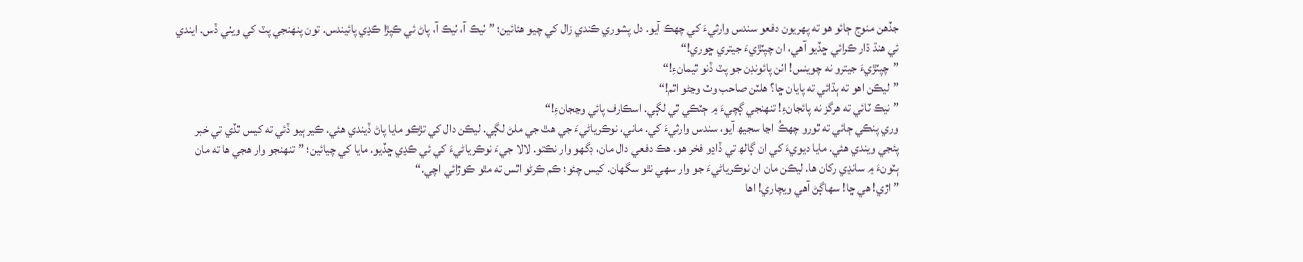جڏھن منوج ڄائو ھو ته پھريون دفعو سندس وارثيءَ کي چھڪ آيو. دل پشوري ڪندي زال کي چيو ھئائين؛ ”ٺيڪ آ، ٺيڪ آ، پاڻ ئي ڪپڙا ڪڍي پائيندس. تون پنھنجي پٽ کي ويٺي ڏس. ايندي ئي ھنڌ ڌار ڪرائي ڇڏيو آهي، ان چپٽڙيءَ جيتري ڇوري!“
”چپٽڙيءَ جيترو نه چوينس! اٺن پائونڊن جو پٽ ڏنو ٿيمانءِ!“
”ليڪن اھو ته ٻڌائي ته پايان ڇا؟ ھلٽن صاحب وٽ وڃڻو اٿم!“
”نيڪ ٽائي ته ھرگز نه پائجانءِ! تنھنجي ڳچيءَ ۾ ڄٽڪي ٿي لڳي. اسڪارف پائي وڃجانءِ!“
وري پنڪي ڄائي ته ٿورو چھڪُ اڃا سجيھ آيو، سندس وارثيءَ کي. ماني، نوڪرياڻيءَ جي ھٿ جي ملڻ لڳي. ليڪن دال کي تڙڪو مايا پاڻ ڏيندي ھئي. ڪير ٻيو ڏئي ته کيس ٿڏي تي خبر پئجي ويندي ھئي. مايا ديويءَ کي ان ڳالھ تي ڏاڍو فخر ھو. ھڪ دفعي دال مان، ڊگھو وار نڪتو. لالا جيءَ نوڪرياڻيءَ کي ئي ڪڍي ڇڏيو. مايا کي چيائين؛ ”تنھنجو وار ھجي ھا ته مان ٻٽونءَ ۾ سانڍي رکان ھا. ليڪن مان ان نوڪرياڻيءَ جو وار سھي نٿو سگھان. کيس چئو؛ ڪم ڪرڻو اٿس ته مٿو ڪوڙائي اچي.“
”اڙي! ھي ڇا! سھاڳڻ آهي ويچاري! اھا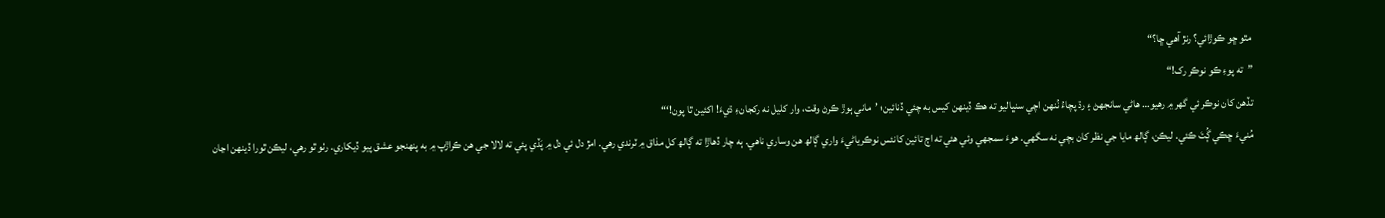مٿو ڇو ڪوڙائي؟ رنڙ آهي ڇا؟“
”ته پوءِ ڪو نوڪر رک!“
تڏھن کان نوڪر ئي گھر ۾ رھيو… ھاڻي سانجهڻ ۽ رڌ پچاءُ نُنھن اچي سنڀاليو ته ھڪ ڏينھن کيس به چئي ڏنائين؛ ’ماني ٻوڙ ڪرڻ وقت، وار کليل نه رکجانءِ ڌيءَ! اکئين ٿا پون!‘“
مُنيءَ ڇڪي ڳُتَ ڪئي. ليڪن، ڳالھ مايا جي نظر کان بچي نه سگھي. ھوءَ سمجھي وئي ھئي ته اڄ تائين کانئس نوڪرياڻيءَ واري ڳالھ ھن وساري ناھي. ٻه چار ڏھاڙا ته ڳالھ کل مذاق ۾ ٽرندي رھي. امڙ دل ئي دل ۾ پَڏي پئي ته لالا جي ھن ڪراڙپ ۾ به پنھنجو عشق پيو ڏيکاري. رٺو ٿو رھي، ليڪن ٿورا ڏينھن اڃان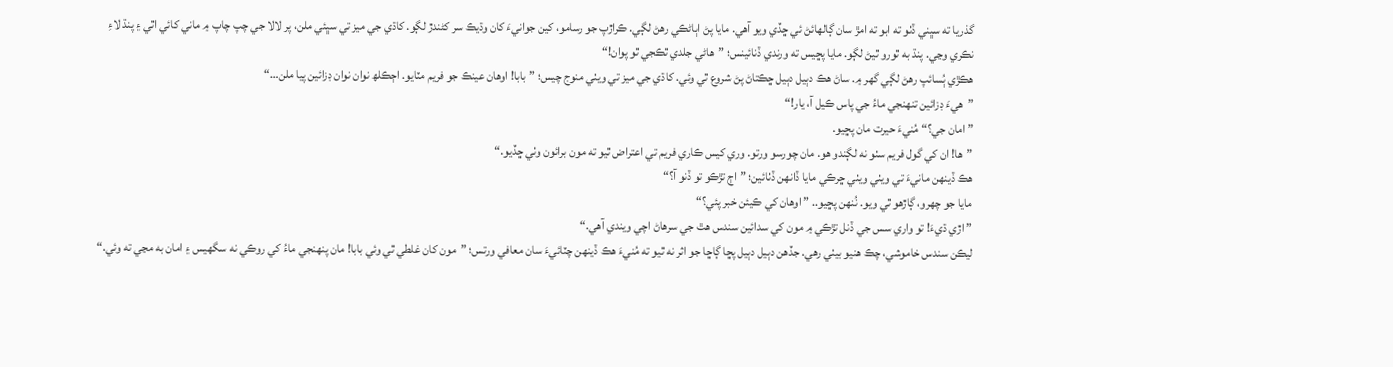گذريا ته سڀني ڏٺو ته ابو ته امڙ سان ڳالھائڻ ئي ڇڏي ويو آھي. مايا پڻ اٻاڻڪي رھڻ لڳي. ڪراڙپ جو رسامو، کين جوانيءَ کان وڌيڪ سر کڻندڙ لڳو. کاڌي جي ميز تي سڀئي ملن، پر لالا جي چپ چاپ ۾ ماني کائي اٿي ۽ پنڌ لاءِ نڪري وڃي. پنڌ به ٿورو ٿيڻ لڳو. مايا پڇيس ته ورندي ڏنائينس؛ ”ھاڻي جلدي ٿڪجي ٿو پوان!“
ھڪڙي ٻُسائپ رھڻ لڳي گھر ۾. ساڻ ھڪ دٻيل دٻيل ڇڪتاڻ پڻ شروع ٿي وئي. کاڌي جي ميز تي ويٺي منوج چيس؛ ”بابا! اوھان عينڪ جو فريم مٽايو. اڄڪلھ نوان نوان ڊزائين پيا ملن…“
”ھيءَ ڊزائين تنھنجي ماءُ جي پاس ڪيل آ، يار!“
”امان جي؟“ مُنيءَ حيرت مان پڇيو.
”ھا! ان کي گول فريم سٺو نه لڳندو ھو. مان چورسو ورتو. وري کيس ڪاري فريم تي اعتراض ٿيو ته مون برائون وٺي ڇڏيو.“
ھڪ ڏينھن مانيءَ تي ويٺي ويٺي ڇرڪي مايا ڏانھن ڏٺائين؛ ”اڄ تڙڪو تو ڏنو آ؟“
مايا جو چھرو، ڳاڙھو ٿي ويو. نُنھن پڇيو.. ”اوھان کي ڪيئن خبر پئي؟“
”اڙي ڌيءَ! تو واري سس جي ڏنل تڙڪي ۾ مون کي سدائين سندس ھٿ جي سرھاڻ اچي ويندي آهي.“
ليڪن سندس خاموشي، چڪ ھنيو بيٺي رھي. جڏھن دٻيل دٻيل پڇا ڳاڇا جو اثر نه ٿيو ته مُنيءَ ھڪ ڏينھن چٽائيءَ سان معافي ورتس؛ ”مون کان غلطي ٿي وئي بابا! مان پنھنجي ماءُ کي روڪي نه سگھيس ۽ امان به مڃي ته وئي.“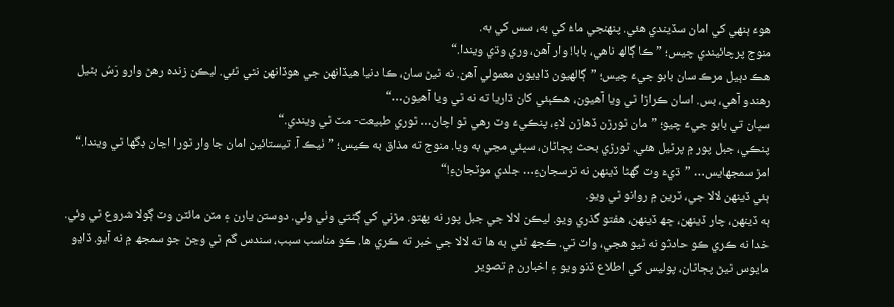ھوءَ ٻنھي کي امان سڏيندي ھئي. پنھنجي ماءُ کي به، سس کي به.
منوج پرچائيندي چيس؛ ”ڪا ڳالھ ناھي، بابا! وار آھن، وري وڌي ويندا.“
ھڪ دٻيل مرڪ سان بابو جيءَ چيس؛ ”ڳالھيون ڏاڍيون معمولي آھن. نه ٿيڻ سان، ڪا دنيا ھيڏانھن جي ھوڏانھن نٿي ٿئي. ليڪن زنده رھڻ وارو رَسُ بڻيل رھندو آهي، بس. اسان ڪراڙا ٿي ويا آھيون، ھڪٻئي کان ڌاريا ته نه ٿي ويا آھيون…“
سڀان تي بابو جيءَ چيو؛ ”مان ٿورڙن ڏھاڙن لاءِ، پنڪيءَ وٽ رھي ٿو اچان… ٿوري طبيعت- مٽ ٿي ويندي.“
پنڪي، جبل پور ۾ پرڻيل ھئي. ٿورڙي بحث پڄاڻان، سڀئي مڃي به ويا. منوج ته مذاق به ڪيس؛ ”ٺيڪ آ. تيستائين امان جا وار ٿورا اڃان ڊگھا ٿي ويندا.“
امڙ سمجھايس… ”ڌيءَ وٽ گھڻا ڏينھن نه ترسجانءِ… جلدي موٽجانءِ!“
ٻئي ڏينھن لالا جي، ٽرين ۾ روانو ٿي ويو.
ٻه ڏينھن، چار ڏينھن، ڇھ ڏينھن، ھفتو گذري ويو. ليڪن لالا جي جبل پور نه پھتو. مڙني کي ڳڻتي وٺي وئي. دوستن يارن ۽ مٽن مائٽن وٽ ڳولا شروع ٿي وئي. خدا نه ڪري ڪو حادثو نه ٿيو ھجي، واٽ تي. ڪجھ ٿئي به ھا ته لالا جي خبر ته ڪري ھا. ڪو مناسب سبب، سندس گم ٿي وڃڻ جو سمجھ ۾ نه آيو. ڏاڍو مايوس ٿيڻ پڄاڻان، پوليس کي اطلاع ڏنو ويو ۽ اخبارن ۾ تصوير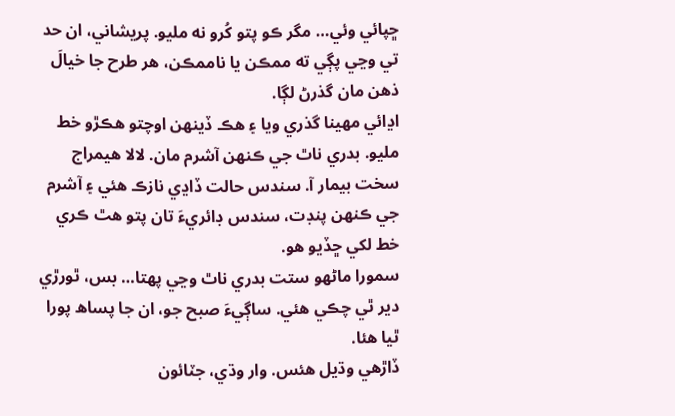ڇپائي وئي… مگر ڪو پتو کُرو نه مليو. پريشاني، ان حد تي وڃي پڳي ته ممڪن يا ناممڪن، ھر طرح جا خيالَ ذھن مان گذرڻ لڳا.
اڍائي مھينا گذري ويا ۽ ھڪ ڏينھن اوچتو ھڪڙو خط مليو. بدري ناٿ جي ڪنھن آشرم مان. لالا ھيمراج سخت بيمار آ. سندس حالت ڏاڍي نازڪ ھئي ۽ آشرم جي ڪنھن پنڊت، سندس ڊائريءَ تان پتو ھٿ ڪري خط لکي ڇڏيو ھو.
سمورا ماڻھو ستت بدري ناٿ وڃي پھتا… بس، ٿورڙي دير ٿي چڪي ھئي. ساڳيءَ صبح جو، ان جا پساھ پورا ٿيا ھئا.
ڏاڙھي وڌيل ھئس. وار وڌي، جٽائون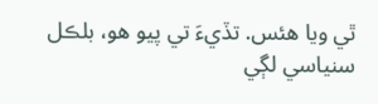ٿي ويا ھئس. تڏيءَ تي پيو ھو، بلڪل سنياسي لڳي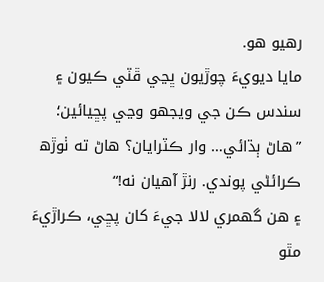رھيو ھو.
مايا ديويءَ چوڙيون ڀڃي ڦٽي ڪيون ۽ سندس ڪن جي ويجھو وڃي پڇيائين؛ ”ھاڻ ٻڌائي… وار ڪٽرايان؟ ھاڻ ته ٺوڙھ ڪرائڻي پوندي. رنڙ آھيان نه!“
۽ ھن گھمري لالا جيءَ کان پڇي، ڪراڙيءَ مٿو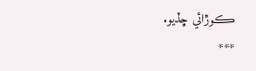ڪوڙائي ڇڏيو.
***